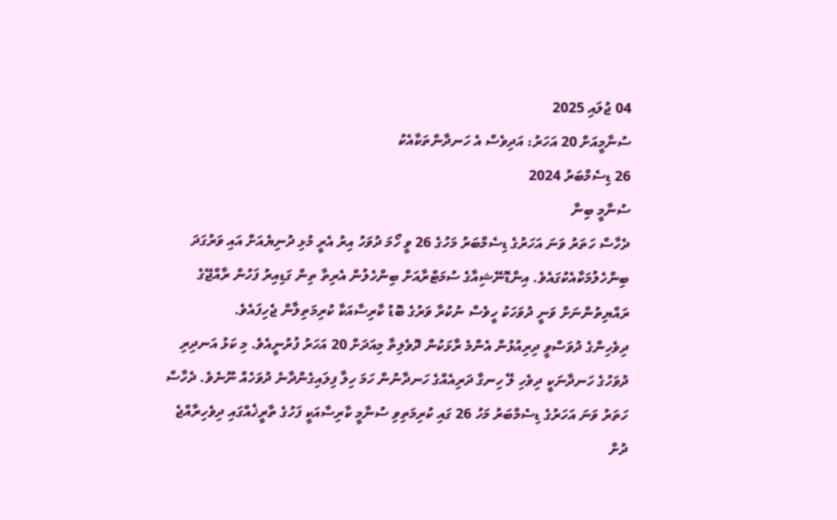04 ޖުލައި 2025
ސުނާމީއަށް 20 އަހަރު: އަދިވެސް އެ ހަނދާންތަކާއެކު
26 ޑިސެމްބަރު 2024
ސުނާމީ ބިނާ
ދެހާސް ހަތަރު ވަނަ އަހަރުގެ ޑިސެމްބަރު މަހުގެ 26 ވީ ހޯމަ ދުވަހު އިރު އެރީ މުޅި ދުނިޔެއަށް އައި ވަރުގަދަ ބިންހެލުމަކާއެކުގައެވެ. އިންޑޮނޭޝިއާގެ ސުމަޓްރާއަށް ބިންހެލުން އެރިތާ ތިން ގަޑިއިރު ފަހުން ރާއްޖޭގެ ރައްޔިތުންނަށް ވަނީ ދުވަހަކު ހީވެސް ނުކުރާ ވަރުގެ ބޮޑު ކާރިސާއަކާ ކުރިމަތިލާން ޖެހިފައެވެ.
ދިވެހިންގެ ދުވަސްވީ ދިރިއުޅުން އެންމެ ރާޅަކުން ދޮވެލިތާ މިއަދަށް 20 އަހަރު ފުރުނީއެވެ. މި ކަޅު އަނދިރި ދުވަހުގެ ހަނދާނަކީ ދިވެހި ލޭ ހިނގާ ދަރިއެއްގެ ހަނދާނުން ހަމަ ހިލާ ފިލައިގެންދާނެ ދުވަހެއް ނޫނެވެ. ދެހާސް ހަތަރު ވަނަ އަހަރުގެ ޑިސެމްބަރު މަހު 26 ގައި ކުރިމަތިވި ސުނާމީ ކާރިސާއަކީ ފަހުގެ ތާރީޚެއްގައި ދިވެހިރާއްޖެ ދުށް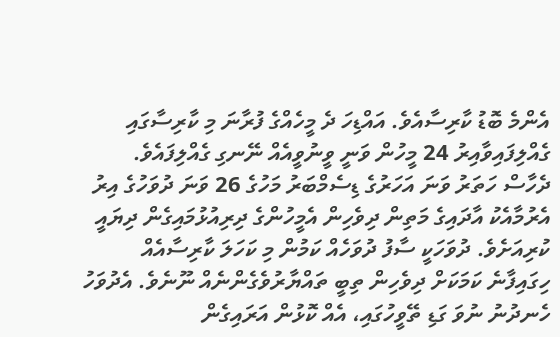އެންމެ ބޮޑު ކާރިސާއެވެ. އައްޑިހަ ދެ މީހެއްގެ ފުރާނަ މި ކާރިސާގައި ގެއްލިފައިވާއިރު 24 މީހުން ވަނީ ވީނުވީއެއް ނޭނގި ގެއްލިފައެވެ.
ދެހާސް ހަތަރު ވަނަ އަހަރުގެ ޑިސެމްބަރު މަހުގެ 26 ވަނަ ދުވަހުގެ އިރު އެރުމާއެކު އާދައިގެ މަތިން ދިވެހިން އެމީހުންގެ ދިރިއުޅުމައިގެން ދިޔައީ ކުރިއަށެވެ. ދުވަހަކީ ސާފު ދުވަހެއް ކަމުން މި ކަހަލަ ކާރިސާއެއް ހިގައިފާނެ ކަމަކަށް ދިވެހިން ތިބީ ތައްޔާރުވެގެންނެއް ނޫނެވެ. އެދުވަހު ހެނދުނު ނުވަ ގަޑި ތޭވީހުގައި، އެއް ކޮޅުން އަރައިގެން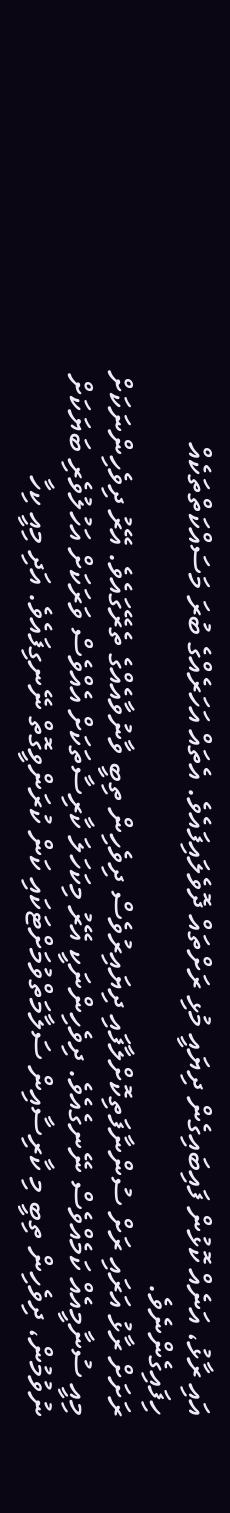އައި ރާޅު، އަނެއް ކޮޅުން ފައިބައިގެން ދިޔައީ މުޅި ރަށްތައް ދޮވެލައިފައެވެ. އެތައް އަހަރެއްގެ ބުރަ މަސައްކަތްތަކެއް ހިފައިގެންނެވެ.
ރަށަށް ރާޅު އަރައި ރަށް ސުންނާފަތިކޮށްލާފައި ދިޔައިރުވެސް ދިވެހިން ތިބީ ވާނުވާއެއްގެ ތެރޭގައެވެ. އޭރު ދިވެހިންނަކަށް މިއީ ސުނާމީއެއް ކަމެއްވެސް ނޭނގެއެވެ. ދިވެހިންނަކީ އޭރު މިކަހަލަ ކާރިސާތަކަށް އެއްވެސް ވަރަކަށް އަހުލުވެރި ބަޔަކަށް ނުވުމުން، ދިވެހިން ތިބީ މި ކާރިސާއިން ސަލާމަތްވުމަށްޓަކައި ކަން ކުރަންވީގޮތް ނޭނގިފައެވެ. އަދި މިއީ ކިހާ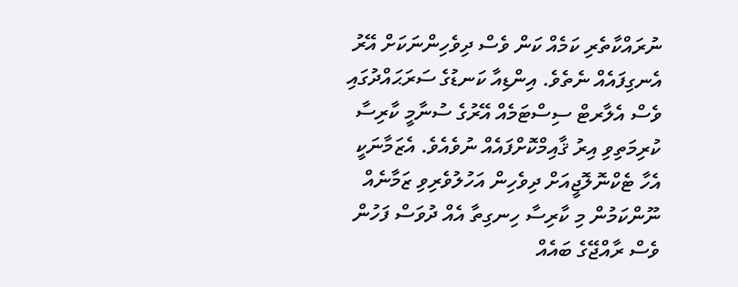ނުރައްކާތެރި ކަމެއް ކަން ވެސް ދިވެހިންނަކަށް އޭރު އެނގިފައެއް ނެތެވެ. އިންޑިއާ ކަނޑުގެ ސަރަޙައްދުގައި ވެސް އެލާރޓް ސިސްޓަމެއް އޭރުގެ ސުނާމީ ކާރިސާ ކުރިމަތިވި އިރު ޤާއިމްކޮށްފައެއް ނުވެއެވެ. އެޒަމާނަކީ އެހާ ޓެކްނޮލޮޖީއަށް ދިވެހިން އަހުލުވެރިވި ޒަމާނެއް ނޫންކަމުން މި ކާރިސާ ހިނގިތާ އެއް ދުވަސް ފަހުން ވެސް ރާއްޖޭގެ ބައެއް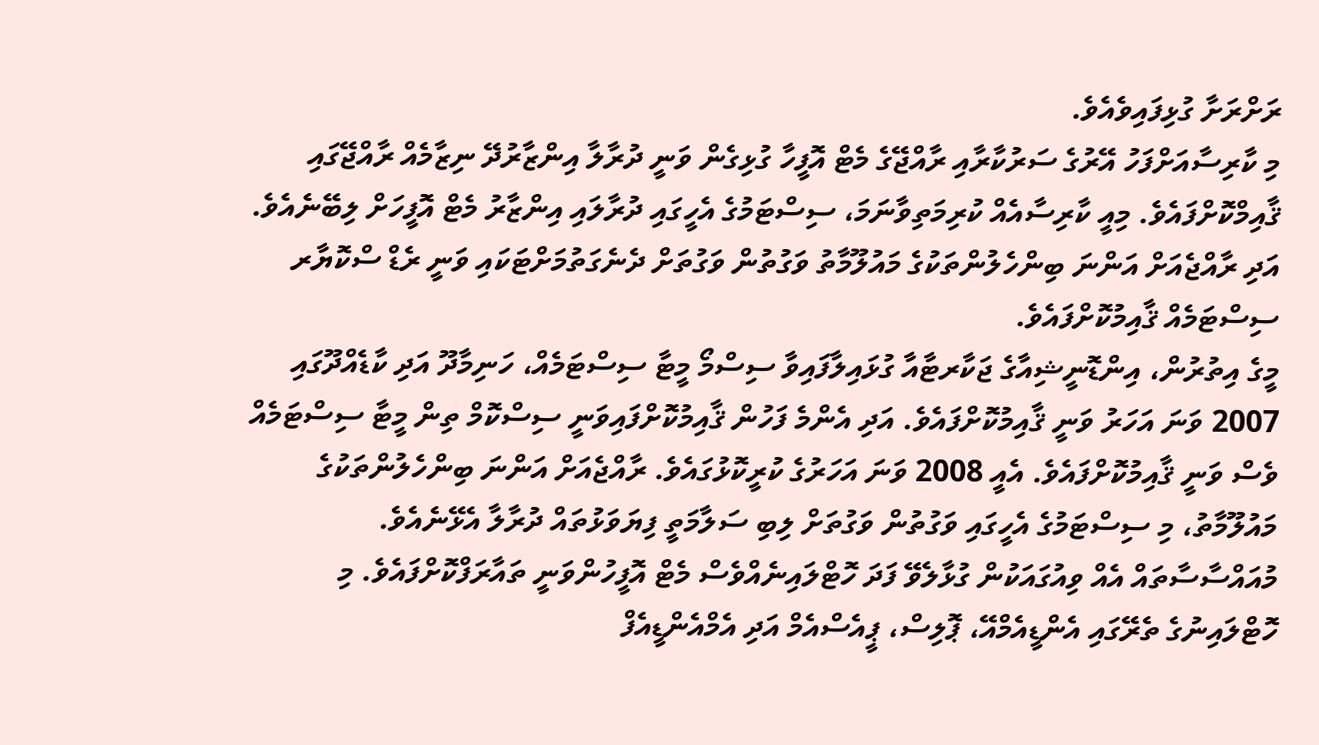ރަށްރަށާ ގުޅިފައިވެއެވެ.
މި ކާރިސާއަށްފަހު އޭރުގެ ސަރުކާރާއި ރާއްޖޭގެ މެޓް އޮފީހާ ގުޅިގެން ވަނީ ދުރާލާ އިންޒާރުދޭ ނިޒާމެއް ރާއްޖޭގައި ޤާއިމްކޮށްފައެވެ. މިއީ ކާރިސާއެއް ކުރިމަތިވާނަމަ، ސިސްޓަމުގެ އެހީގައި ދުރާލައި އިންޒާރު މެޓް އޮފީހަށް ލިބޭނެއެވެ. އަދި ރާއްޖެއަށް އަންނަ ބިންހެލުންތަކުގެ މައުލޫމާތު ވަގުތުން ވަގުތަށް ދެނެގަތުމަށްޓަކައި ވަނީ ރެޑް ސްކޮޔާރ ސިސްޓަމެއް ޤާއިމުކޮށްފައެވެ.
މީގެ އިތުރުން، އިންޑޮނީޝިއާގެ ޖަކާރޓާއާ ގުޅައިލާފައިވާ ސިސްމޯ މީޓާ ސިސްޓަމެއް، ހަނިމާދޫ އަދި ކާޑެއްދޫގައި 2007 ވަނަ އަހަރު ވަނީ ޤާއިމުކޮށްފައެވެ. އަދި އެންމެ ފަހުން ޤާއިމުކޮށްފައިވަނީ ސިސްކޮމް ތިން މީޓާ ސިސްޓަމެއް ވެސް ވަނީ ޤާއިމުކޮށްފައެވެ. އެއީ 2008 ވަނަ އަހަރުގެ ކުރީކޮޅުގައެވެ. ރާއްޖެއަށް އަންނަ ބިންހެލުންތަކުގެ މައުލޫމާތު، މި ސިސްޓަމުގެ އެހީގައި ވަގުތުން ވަގުތަށް ލިބި ސަލާމަތީ ފިޔަވަޅުތައް ދުރާލާ އެޅޭނެއެވެ. މުއައްސާސާތައް އެއް ވިއުގައަކުން ގުޅާލެވޭ ފަދަ ހޮޓްލައިނެއްވެސް މެޓް އޮފީހުންވަނީ ތައާރަފްކޮށްފައެވެ. މި ހޮޓްލައިނުގެ ތެރޭގައި އެންޑީއެމްއޭ، ޕޮލިސް، ޕީއެސްއެމް އަދި އެމްއެންޑީއެފް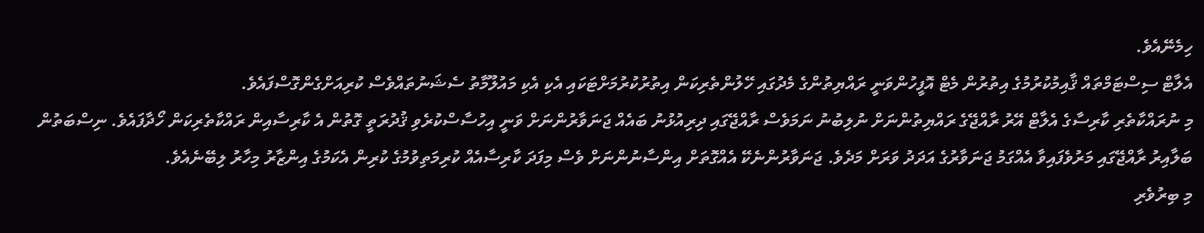ހިމެނޭއެވެ.
އެލާޓް ސިސްޓަމްތައް ޤާއިމުކުރުމުގެ އިތުރުން މެޓް އޮފީހުންވަނީ ރައްޔިތުންގެ މެދުގައި ހޭލުންތެރިކަން އިތުރުކުރުމަށްޓަކައި އެކި އެކި މައުލޫމާތު ސެޝަނުތައްވެސް ކުރިއަށްގެންގޮސްފައެވެ.
މި ނުރައްކާތެރި ކާރިސާގެ އެލާޓް އޭރު ރާއްޖޭގެ ރައްޔިތުންނަށް ނުލިބުނު ނަމަވެސް ރާއްޖޭގައި ދިރިއުޅުނު ބައެއް ޖަނަވާރުންނަށް ވަނީ އިހުސާސްކުރެވި ޤުދުރަތީ ގޮތުން އެ ކާރިސާއިން ރައްކާތެރިކަން ހޯދާފައެވެ. ނިސްބަތުން ބަލާއިރު ރާއްޖޭގައި މަރުވެފައިވާ އެއްގަމު ޖަނަވާރުގެ އަދަދު ވަރަށް މަދެވެ. ޖަނަވާރުންނެކޭ އެއްގޮތަށް އިންސާނުންނަށް ވެސް މިފަދަ ކާރިސާއެއް ކުރިމަތިވުމުގެ ކުރިން އެކަމުގެ އިންޒާރު މިހާރު ލިބޭނެއެވެ.
މި ބިރުވެރި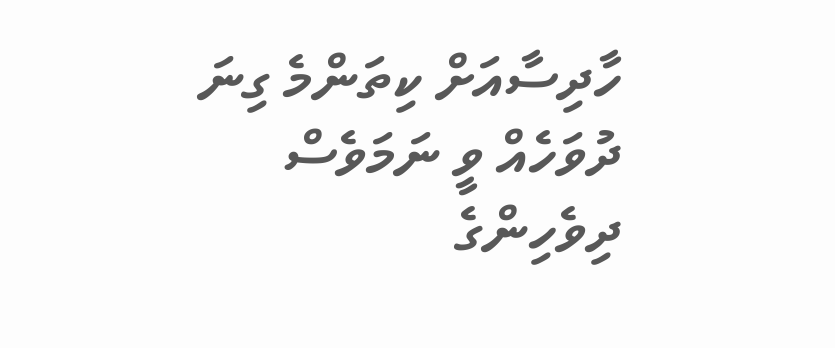ހާދިސާއަށް ކިތަންމެ ގިނަ ދުވަހެއް ވީ ނަމަވެސް ދިވެހިންގެ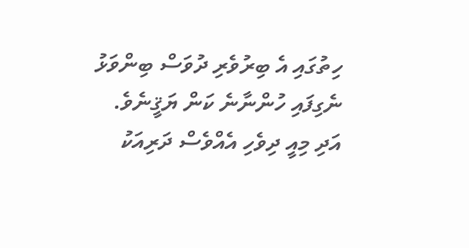ހިތުގައި އެ ބިރުވެރި ދުވަސް ބިންވަޅު ނެގިފައި ހުންނާނެ ކަން ޔަޤީނެވެ. އަދި މިއީ ދިވެހި އެއްވެސް ދަރިއަކު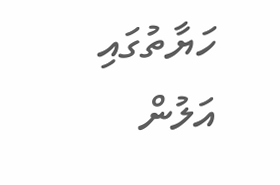ހަޔާތުގައި އަލުން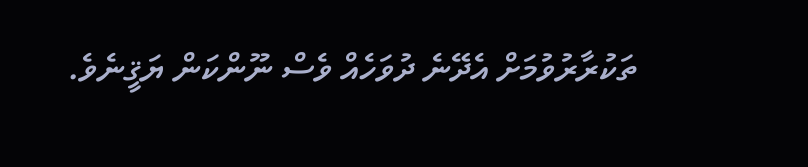ތަކުރާރުވުމަށް އެދޭނެ ދުވަހެއް ވެސް ނޫންކަން ޔަޤީނެވެ.